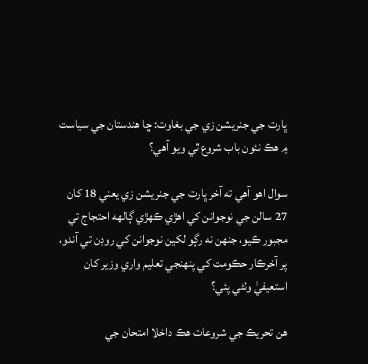ڀارت جي جنريشن زي جي بغاوت: ڇا هندستان جي سياست ۾ هڪ نئون باب شروع ٿي ويو آهي؟

سوال اهو آهي ته آخر ڀارت جي جنريشن زي يعني 18 کان 27 سالن جي نوجوانن کي اهڙي ڪهڙي ڳالهه احتجاج تي مجبور ڪيو، جنهن نه رڳو لکين نوجوانن کي روڊن تي آندو، پر آخرڪار حڪومت کي پنهنجي تعليم واري وزير کان استعيفيٰ وٺڻي پئي؟

هن تحريڪ جي شروعات هڪ داخلا امتحان جي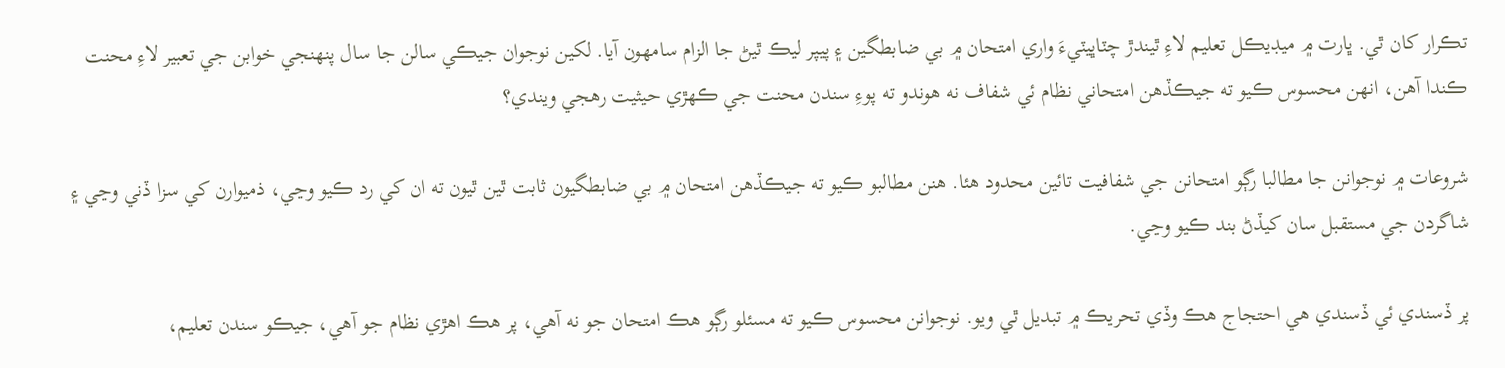تڪرار کان ٿي. ڀارت ۾ ميڊيڪل تعليم لاءِ ٿيندڙ چٽاڀيٽيءَ واري امتحان ۾ بي ضابطگين ۽ پيپر ليڪ ٿيڻ جا الزام سامهون آيا. لکين نوجوان جيڪي سالن جا سال پنهنجي خوابن جي تعبير لاءِ محنت ڪندا آهن، انهن محسوس ڪيو ته جيڪڏهن امتحاني نظام ئي شفاف نه هوندو ته پوءِ سندن محنت جي ڪهڙي حيثيت رهجي ويندي؟

شروعات ۾ نوجوانن جا مطالبا رڳو امتحانن جي شفافيت تائين محدود هئا. هنن مطالبو ڪيو ته جيڪڏهن امتحان ۾ بي ضابطگيون ثابت ٿين ٿيون ته ان کي رد ڪيو وڃي، ذميوارن کي سزا ڏني وڃي ۽ شاگردن جي مستقبل سان کيڏڻ بند ڪيو وڃي.

پر ڏسندي ئي ڏسندي هي احتجاج هڪ وڏي تحريڪ ۾ تبديل ٿي ويو. نوجوانن محسوس ڪيو ته مسئلو رڳو هڪ امتحان جو نه آهي، پر هڪ اهڙي نظام جو آهي، جيڪو سندن تعليم،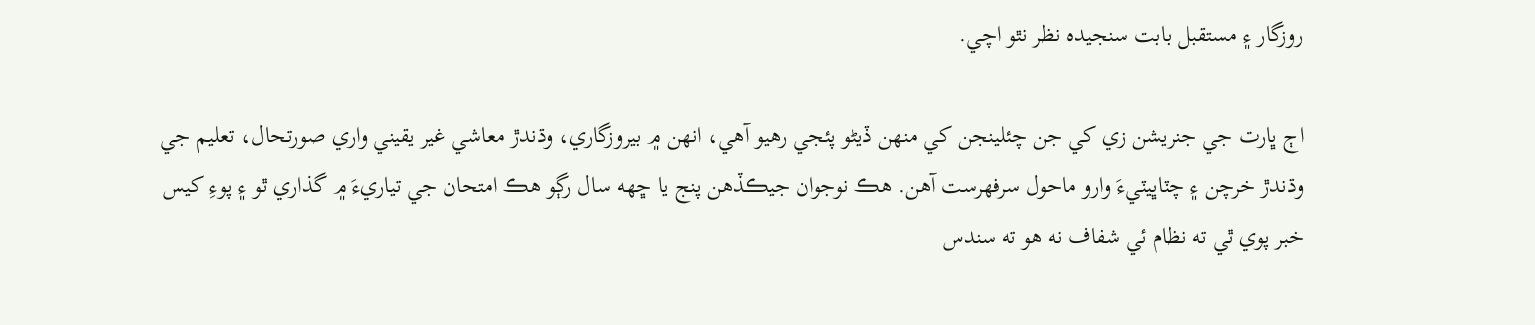روزگار ۽ مستقبل بابت سنجيده نظر نٿو اچي.

اڄ ڀارت جي جنريشن زي کي جن چئلينجن کي منهن ڏيڻو پئجي رهيو آهي، انهن ۾ بيروزگاري، وڌندڙ معاشي غير يقيني واري صورتحال، تعليم جي وڌندڙ خرچن ۽ چٽاڀيٽيءَ وارو ماحول سرفهرست آهن. هڪ نوجوان جيڪڏهن پنج يا ڇهه سال رڳو هڪ امتحان جي تياريءَ ۾ گذاري ٿو ۽ پوءِ کيس خبر پوي ٿي ته نظام ئي شفاف نه هو ته سندس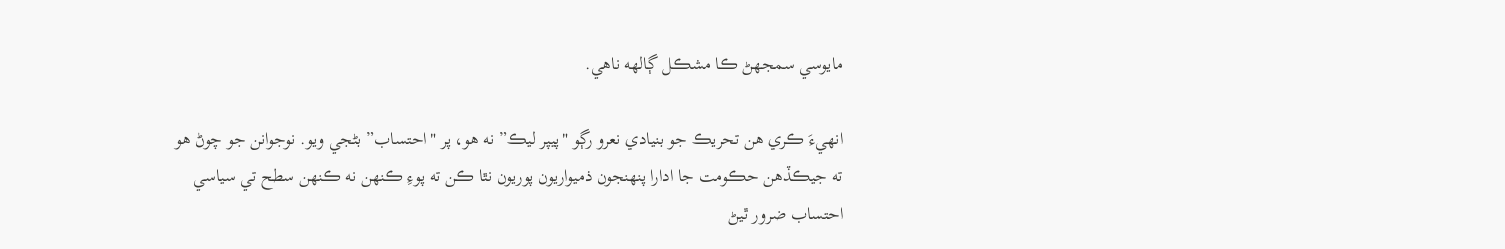مايوسي سمجهڻ ڪا مشڪل ڳالهه ناهي.

انهيءَ ڪري هن تحريڪ جو بنيادي نعرو رڳو "پيپر ليڪ” نه هو، پر "احتساب” بڻجي ويو. نوجوانن جو چوڻ هو ته جيڪڏهن حڪومت جا ادارا پنهنجون ذميواريون پوريون نٿا ڪن ته پوءِ ڪنهن نه ڪنهن سطح تي سياسي احتساب ضرور ٿيڻ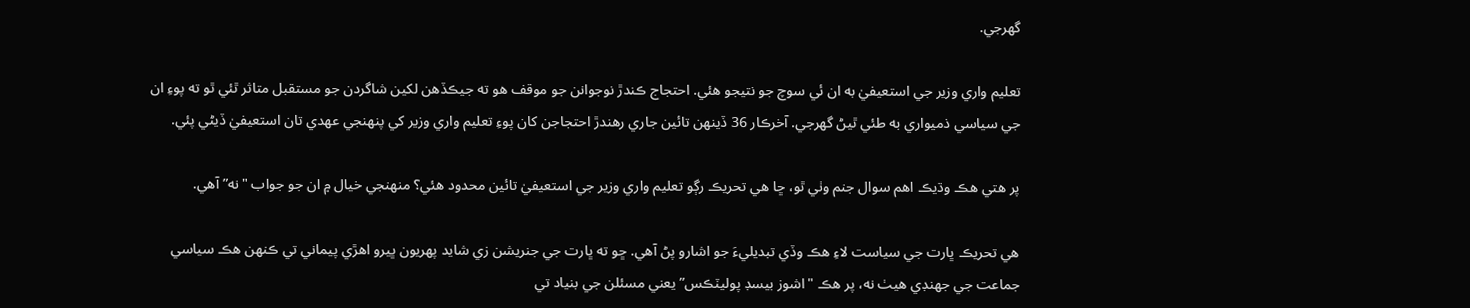گهرجي.

تعليم واري وزير جي استعيفيٰ به ان ئي سوچ جو نتيجو هئي. احتجاج ڪندڙ نوجوانن جو موقف هو ته جيڪڏهن لکين شاگردن جو مستقبل متاثر ٿئي ٿو ته پوءِ ان جي سياسي ذميواري به طئي ٿيڻ گهرجي. آخرڪار 36 ڏينهن تائين جاري رهندڙ احتجاجن کان پوءِ تعليم واري وزير کي پنهنجي عهدي تان استعيفيٰ ڏيڻي پئي.

پر هتي هڪ وڌيڪ اهم سوال جنم وٺي ٿو، ڇا هي تحريڪ رڳو تعليم واري وزير جي استعيفيٰ تائين محدود هئي؟ منهنجي خيال ۾ ان جو جواب "نه” آهي.

هي تحريڪ ڀارت جي سياست لاءِ هڪ وڏي تبديليءَ جو اشارو پڻ آهي. ڇو ته ڀارت جي جنريشن زي شايد پهريون ڀيرو اهڙي پيماني تي ڪنهن هڪ سياسي جماعت جي جهنڊي هيٺ نه، پر هڪ "اشوز بيسڊ پوليٽڪس” يعني مسئلن جي بنياد تي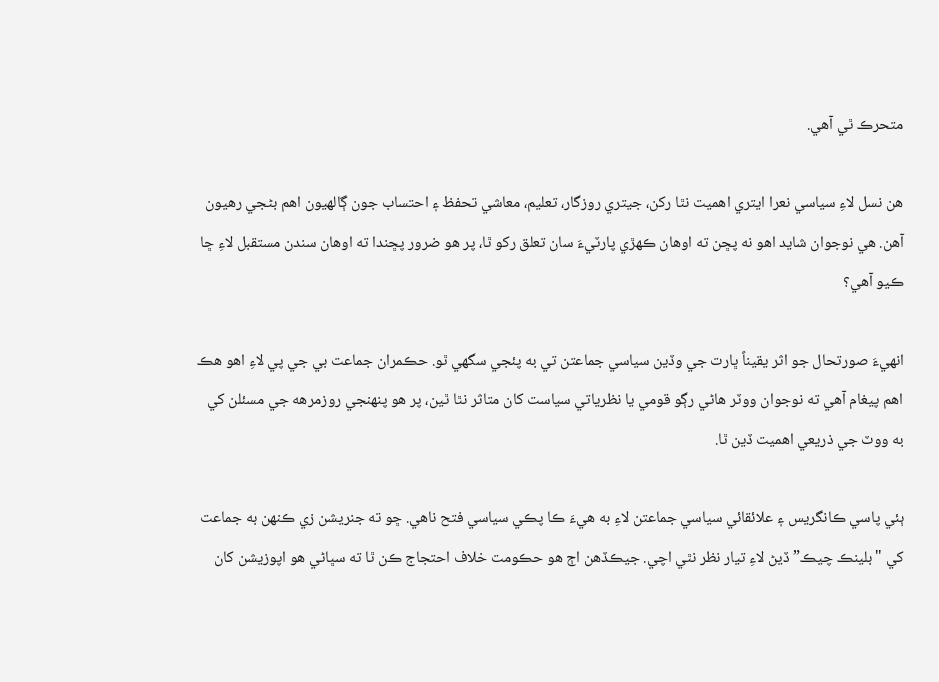متحرڪ ٿي آهي.

هن نسل لاءِ سياسي نعرا ايتري اهميت نٿا رکن، جيتري روزگار، تعليم، معاشي تحفظ ۽ احتساب جون ڳالهيون اهم بڻجي رهيون آهن. هي نوجوان شايد اهو نه پڇن ته اوهان ڪهڙي پارٽيءَ سان تعلق رکو ٿا، پر هو ضرور پڇندا ته اوهان سندن مستقبل لاءِ ڇا ڪيو آهي؟

انهيءَ صورتحال جو اثر يقيناً ڀارت جي وڏين سياسي جماعتن تي به پئجي سگهي ٿو. حڪمران جماعت بي جي پي لاءِ اهو هڪ اهم پيغام آهي ته نوجوان ووٽر هاڻي رڳو قومي يا نظرياتي سياست کان متاثر نٿا ٿين، پر هو پنهنجي روزمرهه جي مسئلن کي به ووٽ جي ذريعي اهميت ڏين ٿا.

ٻئي پاسي ڪانگريس ۽ علائقائي سياسي جماعتن لاءِ به هيءَ ڪا پڪي سياسي فتح ناهي. ڇو ته جنريشن زي ڪنهن به جماعت کي "بلينڪ چيڪ” ڏيڻ لاءِ تيار نظر نٿي اچي. جيڪڏهن اڄ هو حڪومت خلاف احتجاج ڪن ٿا ته سڀاڻي هو اپوزيشن کان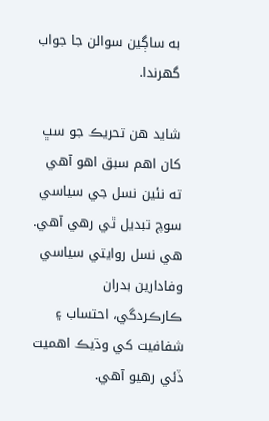به ساڳين سوالن جا جواب گهرندا.

شايد هن تحريڪ جو سڀ کان اهم سبق اهو آهي ته نئين نسل جي سياسي سوچ تبديل ٿي رهي آهي. هي نسل روايتي سياسي وفادارين بدران ڪارڪردگي، احتساب ۽ شفافيت کي وڌيڪ اهميت ڏئي رهيو آهي.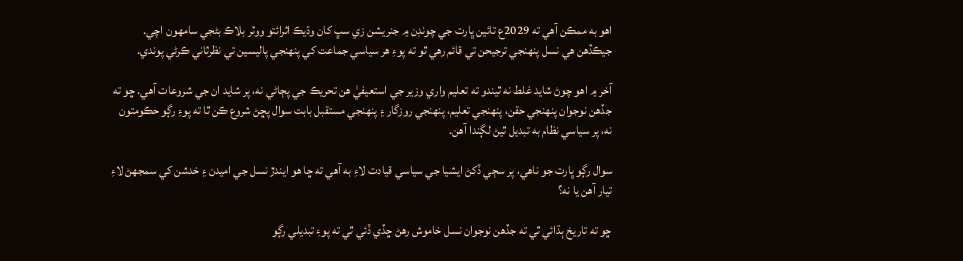اهو به ممڪن آهي ته 2029ع تائين ڀارت جي چونڊن ۾ جنريشن زي سڀ کان وڌيڪ اثرائتو ووٽر بلاڪ بڻجي سامهون اچي. جيڪڏهن هي نسل پنهنجي ترجيحن تي قائم رهي ٿو ته پوءِ هر سياسي جماعت کي پنهنجي پاليسين تي نظرثاني ڪرڻي پوندي.

آخر ۾ اهو چوڻ شايد غلط نه ٿيندو ته تعليم واري وزير جي استعيفيٰ هن تحريڪ جي پڄاڻي نه، پر شايد ان جي شروعات آهي. ڇو ته جڏهن نوجوان پنهنجي حقن، پنهنجي تعليم، پنهنجي روزگار ۽ پنهنجي مستقبل بابت سوال پڇڻ شروع ڪن ٿا ته پوءِ رڳو حڪومتون نه، پر سياسي نظام به تبديل ٿيڻ لڳندا آهن.

سوال رڳو ڀارت جو ناهي، پر سڄي ڏکڻ ايشيا جي سياسي قيادت لاءِ به آهي ته ڇا هو ايندڙ نسل جي اميدن ۽ خدشن کي سمجهڻ لاءِ تيار آهن يا نه؟

ڇو ته تاريخ ٻڌائي ٿي ته جڏهن نوجوان نسل خاموش رهڻ ڇڏي ڏئي ٿي ته پوءِ تبديلي رڳو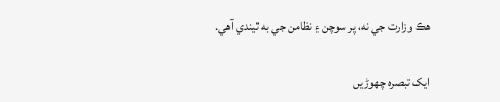هڪ وزارت جي نه، پر سوچن ۽ نظامن جي به ٿيندي آهي.

ایک تبصرہ چھوڑیں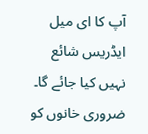آپ کا ای میل ایڈریس شائع نہیں کیا جائے گا۔ ضروری خانوں کو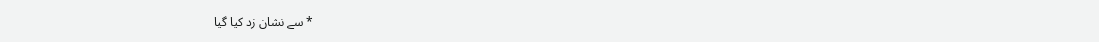* سے نشان زد کیا گیا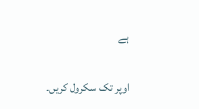ہے

اوپر تک سکرول کریں۔